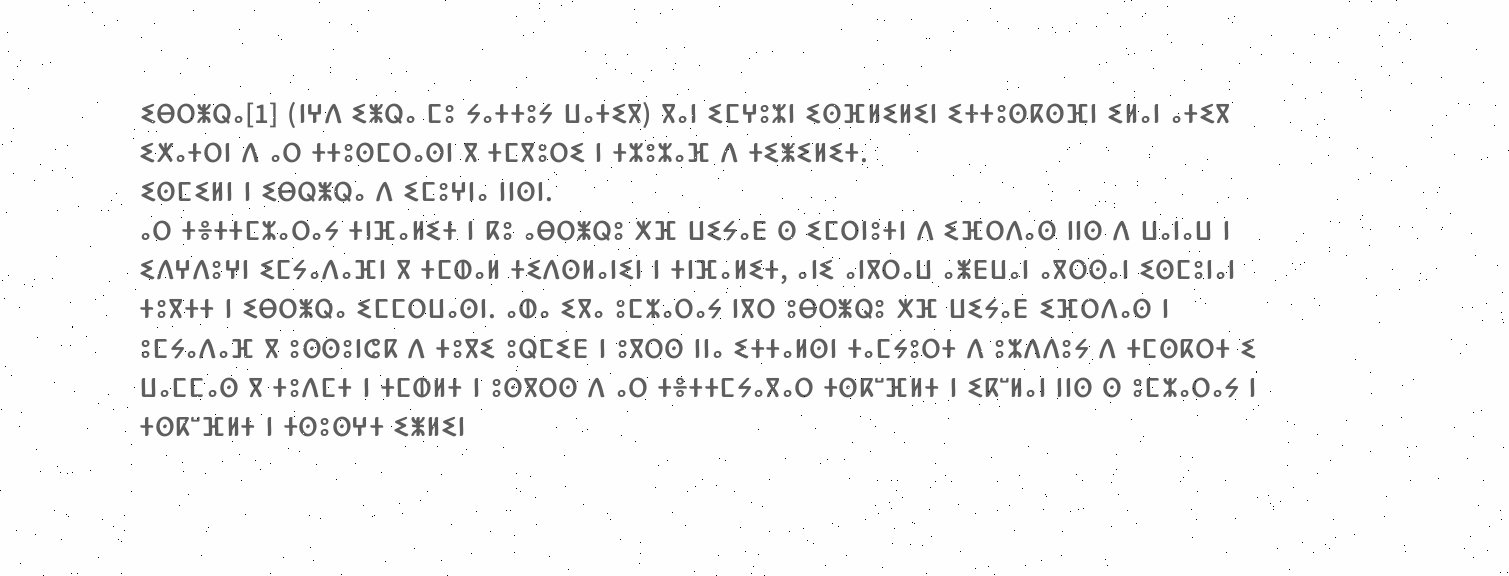ⵉⴱⵔⵥⵕⴰ[1] (ⵏⵖⴷ ⵉⵥⵕⴰ ⵎⵓ ⵢⴰⵜⵜⵓⵢ ⵡⴰⵜⵉⴳ) ⴳⴰⵏ ⵉⵎⵖⵓⵣⵏ ⵉⵙⴼⵍⵉⵍⵉⵏ ⵉⵜⵜⵓⵙⴽⵙⴼⵏ ⵉⵍⴰⵏ ⴰⵜⵉⴳ ⵉⵅⴰⵜⵔⵏ ⴷ ⴰⵔ ⵜⵜⵓⵙⵎⵔⴰⵙⵏ ⴳ ⵜⵎⴳⵓⵔⵉ ⵏ ⵜⵣⵓⵣⴰⴼ ⴷ ⵜⵉⵥⵉⵍⵉⵜ.
ⵉⵙⵎⵉⵍⵏ ⵏ ⵉⴱⵕⵥⵕⴰ ⴷ ⵉⵎⵓⵖⵏⴰ ⵏⵏⵙⵏ.
ⴰⵔ ⵜⴻⵜⵜⵎⵣⴰⵔⴰⵢ ⵜⵏⴼⴰⵍⵉⵜ ⵏ ⴽⵓ ⴰⴱⵔⵥⵕⵓ ⵅⴼ ⵡⵉⵢⴰⴹ ⵙ ⵉⵎⵔⵏⵓⵜⵏ ⴷ ⵉⴼⵔⴷⴰⵙ ⵏⵏⵙ ⴷ ⵡⴰⵏⴰⵡ ⵏ ⵉⴷⵖⴷⵓⵖⵏ ⵉⵎⵢⴰⴷⴰⴼⵏ ⴳ ⵜⵎⵀⴰⵍ ⵜⵉⴷⵙⵍⴰⵏⵉⵏ ⵏ ⵜⵏⴼⴰⵍⵉⵜ, ⴰⵏⵉ ⴰⵏⴳⵔⴰⵡ ⴰⵥⴹⵡⴰⵏ ⴰⴳⵔⵙⴰⵏ ⵉⵙⵎⵓⵏⴰⵏ ⵜⵓⴳⵜⵜ ⵏ ⵉⴱⵔⵥⵕⴰ ⵉⵎⵎⵔⵡⴰⵙⵏ. ⴰⵀⴰ ⵉⴳⴰ ⵓⵎⵣⴰⵔⴰⵢ ⵏⴳⵔ ⵓⴱⵔⵥⵕⵓ ⵅⴼ ⵡⵉⵢⴰⴹ ⵉⴼⵔⴷⴰⵙ ⵏ ⵓⵎⵢⴰⴷⴰⴼ ⴳ ⵓⵙⵙⵓⵏⵛⴽ ⴷ ⵜⵓⴳⵉ ⵓⵕⵎⵉⴹ ⵏ ⵓⴳⵔⵙ ⵏⵏⴰ ⵉⵜⵜⴰⵍⵙⵏ ⵜⴰⵎⵢⵓⵔⵜ ⴷ ⵓⵣⴷⴷⵓⵢ ⴷ ⵜⵎⵙⴽⵔⵜ ⵉ ⵡⴰⵎⵎⴰⵙ ⴳ ⵜⵓⴷⵎⵜ ⵏ ⵜⵎⵀⵍⵜ ⵏ ⵓⵙⴳⵔⵙ ⴷ ⴰⵔ ⵜⴻⵜⵜⵎⵢⴰⴳⴰⵔ ⵜⵙⴽⵯⴼⵍⵜ ⵏ ⵉⴽⵯⵍⴰⵏ ⵏⵏⵙ ⵙ ⵓⵎⵣⴰⵔⴰⵢ ⵏ ⵜⵙⴽⵯⴼⵍⵜ ⵏ ⵜⵙⵓⵙⵖⵜ ⵉⵥⵍⵉⵏ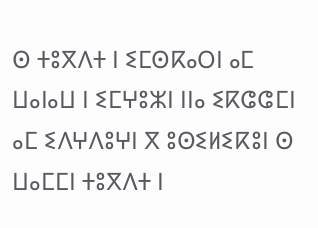ⵙ ⵜⵓⴳⴷⵜ ⵏ ⵉⵎⵙⴽⴰⵔⵏ ⴰⵎ ⵡⴰⵏⴰⵡ ⵏ ⵉⵎⵖⵓⵣⵏ ⵏⵏⴰ ⵉⴽⵛⵛⵎⵏ ⴰⵎ ⵉⴷⵖⴷⵓⵖⵏ ⴳ ⵓⵙⵉⵍⵉⴽⵓⵏ ⵙ ⵡⴰⵎⵎⵏ ⵜⵓⴳⴷⵜ ⵏ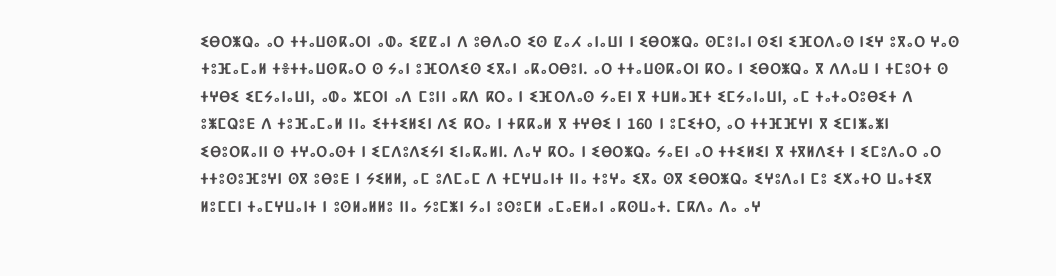ⵉⴱⵔⵥⵕⴰ ⴰⵔ ⵜⵜⴰⵡⵙⴽⴰⵔⵏ ⴰⵀⴰ ⵉⵇⵇⴰⵏ ⴷ ⵓⴱⴷⴰⵔ ⵉⵙ ⵇⴰⵃ ⴰⵏⴰⵡⵏ ⵏ ⵉⴱⵔⵥⵕⴰ ⵙⵎⵓⵏⴰⵏ ⵙⵉⵏ ⵉⴼⵔⴷⴰⵙ ⵏⵉⵖ ⵓⴳⴰⵔ ⵖⴰⵙ ⵜⵓⴼⴰⵎⴰⵍ ⵜⴻⵜⵜⴰⵡⵙⴽⴰⵔ ⵙ ⵢⴰⵏ ⵓⴼⵔⴷⵉⵙ ⵉⴳⴰⵏ ⴰⴽⴰⵔⴱⵓⵏ. ⴰⵔ ⵜⵜⴰⵡⵙⴽⴰⵔⵏ ⴽⵔⴰ ⵏ ⵉⴱⵔⵥⵕⴰ ⴳ ⴷⴷⴰⵡ ⵏ ⵜⵎⵓⵔⵜ ⵙ ⵜⵖⴱⵉ ⵉⵎⵢⴰⵏⴰⵡⵏ, ⴰⵀⴰ ⵣⵎⵔⵏ ⴰⴷ ⵎⵓⵏⵏ ⴰⴽⴷ ⴽⵔⴰ ⵏ ⵉⴼⵔⴷⴰⵙ ⵢⴰⴹⵏ ⴳ ⵜⵡⵍⴰⴼⵜ ⵉⵎⵢⴰⵏⴰⵡⵏ, ⴰⵎ ⵜⴰⵜⴰⵔⵓⴱⵉⵜ ⴷ ⵓⵥⵎⵕⵓⴹ ⴷ ⵜⵓⴼⴰⵎⴰⵍ ⵏⵏⴰ ⵉⵜⵜⵉⵍⵉⵏ ⴷⵉ ⴽⵔⴰ ⵏ ⵜⴽⴽⴰⵍ ⴳ ⵜⵖⴱⵉ ⵏ 160 ⵏ ⵓⵎⵉⵜⵔ, ⴰⵔ ⵜⵜⴼⴼⵖⵏ ⴳ ⵉⵎⵏⵥⴰⵥⵏ ⵉⴱⵓⵔⴽⴰⵏⵏ ⵙ ⵜⵖⴰⵔⴰⵙⵜ ⵏ ⵉⵎⴷⵓⴷⵉⵢⵏ ⵉⵏⴰⴽⴰⵍⵏ. ⴷⴰⵖ ⴽⵔⴰ ⵏ ⵉⴱⵔⵥⵕⴰ ⵢⴰⴹⵏ ⴰⵔ ⵜⵜⵉⵍⵉⵏ ⴳ ⵜⴳⵍⴷⵉⵜ ⵏ ⵉⵎⵓⴷⴰⵔ ⴰⵔ ⵜⵜⵓⵙⵓⴼⵓⵖⵏ ⵙⴳ ⵓⴱⵓⴹ ⵏ ⵢⵉⵍⵍ, ⴰⵎ ⵓⴷⵎⴰⵎ ⴷ ⵜⵎⵖⵡⴰⵏⵜ ⵏⵏⴰ ⵜⵓⵖⴰ ⵉⴳⴰ ⵙⴳ ⵉⴱⵔⵥⵕⴰ ⵉⵖⵓⴷⴰⵏ ⵎⵓ ⵉⵅⴰⵜⵔ ⵡⴰⵜⵉⴳ ⵍⵓⵎⵎⵏ ⵜⴰⵎⵖⵡⴰⵏⵜ ⵏ ⵓⵙⵍⴰⵍⵍⵓ ⵏⵏⴰ ⵢⵓⵎⵥⵏ ⵢⴰⵏ ⵓⵙⵓⵎⵍ ⴰⵎⴰⴹⵍⴰⵏ ⴰⴽⵙⵡⴰⵜ. ⵎⴽⴷⴰ ⴷⴰ ⴰⵖ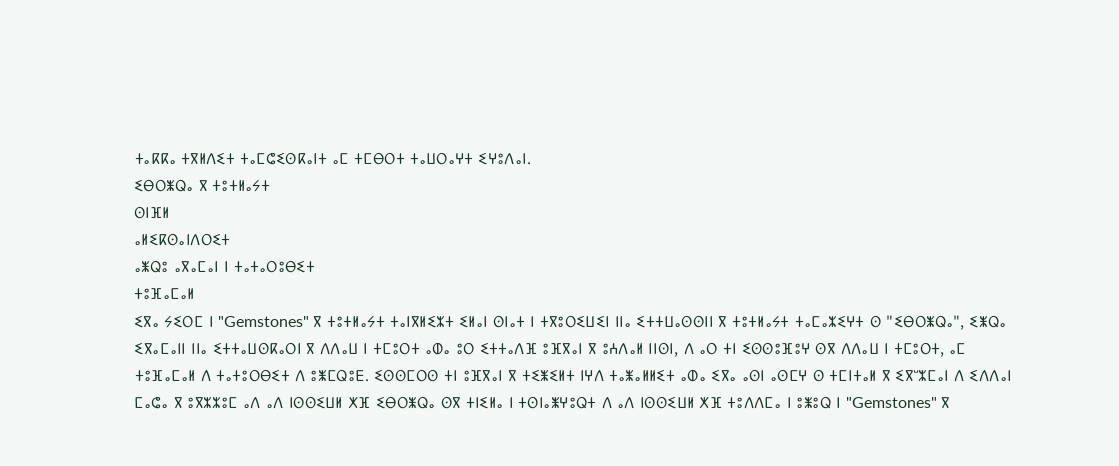ⵜⴰⴽⴽⴰ ⵜⴳⵍⴷⵉⵜ ⵜⴰⵎⵛⵉⵙⴽⴰⵏⵜ ⴰⵎ ⵜⵎⴱⵔⵜ ⵜⴰⵡⵔⴰⵖⵜ ⵉⵖⵓⴷⴰⵏ.
ⵉⴱⵔⵥⵕⴰ ⴳ ⵜⵓⵜⵍⴰⵢⵜ
ⵙⵏⴼⵍ
ⴰⵍⵉⴽⵙⴰⵏⴷⵔⵉⵜ
ⴰⵥⵕⵓ ⴰⴳⴰⵎⴰⵏ ⵏ ⵜⴰⵜⴰⵔⵓⴱⵉⵜ
ⵜⵓⴼⴰⵎⴰⵍ
ⵉⴳⴰ ⵢⵉⵔⵎ ⵏ "Gemstones" ⴳ ⵜⵓⵜⵍⴰⵢⵜ ⵜⴰⵏⴳⵍⵉⵣⵜ ⵉⵍⴰⵏ ⵙⵏⴰⵜ ⵏ ⵜⴳⵓⵔⵉⵡⵉⵏ ⵏⵏⴰ ⵉⵜⵜⵡⴰⵙⵙⵏⵏ ⴳ ⵜⵓⵜⵍⴰⵢⵜ ⵜⴰⵎⴰⵣⵉⵖⵜ ⵙ "ⵉⴱⵔⵥⵕⴰ", ⵉⵥⵕⴰ ⵉⴳⴰⵎⴰⵏⵏ ⵏⵏⴰ ⵉⵜⵜⴰⵡⵙⴽⴰⵔⵏ ⴳ ⴷⴷⴰⵡ ⵏ ⵜⵎⵓⵔⵜ ⴰⵀⴰ ⵓⵔ ⵉⵜⵜⴰⴷⴼ ⵓⴼⴳⴰⵏ ⴳ ⵓⵄⴷⴰⵍ ⵏⵏⵙⵏ, ⴷ ⴰⵔ ⵜⵏ ⵉⵙⵙⵓⴼⵓⵖ ⵙⴳ ⴷⴷⴰⵡ ⵏ ⵜⵎⵓⵔⵜ, ⴰⵎ ⵜⵓⴼⴰⵎⴰⵍ ⴷ ⵜⴰⵜⵓⵔⴱⵉⵜ ⴷ ⵓⵥⵎⵕⵓⴹ. ⵉⵙⵙⵎⵔⵙ ⵜⵏ ⵓⴼⴳⴰⵏ ⴳ ⵜⵉⵥⵉⵍⵜ ⵏⵖⴷ ⵜⴰⵥⴰⵍⵍⵉⵜ ⴰⵀⴰ ⵉⴳⴰ ⴰⵙⵏ ⴰⵙⵎⵖ ⵙ ⵜⵎⵏⵜⴰⵍ ⴳ ⵉⴳⵯⵣⵎⴰⵏ ⴷ ⵉⴷⴷⴰⵏ ⵎⴰⵛⴰ ⴳ ⵓⴳⵣⵣⵓⵎ ⴰⴷ ⴰⴷ ⵏⵙⵙⵉⵡⵍ ⵅⴼ ⵉⴱⵔⵥⵕⴰ ⵙⴳ ⵜⵏⵉⵍⴰ ⵏ ⵜⵙⵏⴰⵥⵖⵓⵕⵜ ⴷ ⴰⴷ ⵏⵙⵙⵉⵡⵍ ⵅⴼ ⵜⵓⴷⴷⵎⴰ ⵏ ⵓⵥⵓⵕ ⵏ "Gemstones" ⴳ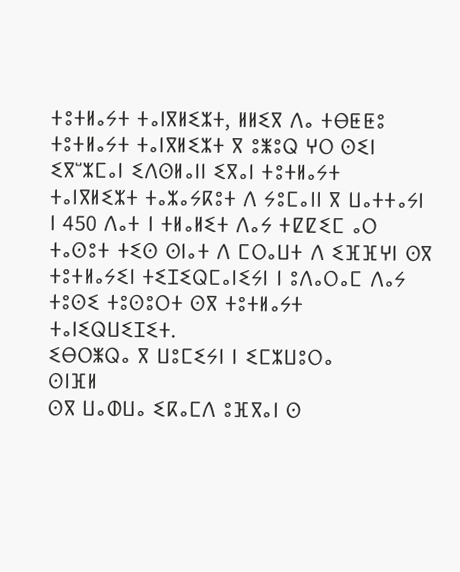ⵜⵓⵜⵍⴰⵢⵜ ⵜⴰⵏⴳⵍⵉⵣⵜ, ⵍⵍⵉⴳ ⴷⴰ ⵜⴱⵟⵟⵓ ⵜⵓⵜⵍⴰⵢⵜ ⵜⴰⵏⴳⵍⵉⵣⵜ ⴳ ⵓⵥⵓⵕ ⵖⵔ ⵙⵉⵏ ⵉⴳⵯⵣⵎⴰⵏ ⵉⴷⵙⵍⴰⵏⵏ ⵉⴳⴰⵏ ⵜⵓⵜⵍⴰⵢⵜ ⵜⴰⵏⴳⵍⵉⵣⵜ ⵜⴰⵣⴰⵢⴽⵓⵜ ⴷ ⵢⵓⵎⴰⵏⵏ ⴳ ⵡⴰⵜⵜⴰⵢⵏ ⵏ 450 ⴷⴰⵜ ⵏ ⵜⵍⴰⵍⵉⵜ ⴷⴰⵢ ⵜⵇⵇⵉⵎ ⴰⵔ ⵜⴰⵙⵓⵜ ⵜⵉⵙ ⵙⵏⴰⵜ ⴷ ⵎⵔⴰⵡⵜ ⴷ ⵉⴼⴼⵖⵏ ⵙⴳ ⵜⵓⵜⵍⴰⵢⵉⵏ ⵜⵉⵊⵉⵕⵎⴰⵏⵉⵢⵏ ⵏ ⵓⴷⴰⵔⴰⵎ ⴷⴰⵢ ⵜⵓⵙⵉ ⵜⵓⵙⵓⵔⵜ ⵙⴳ ⵜⵓⵜⵍⴰⵢⵜ ⵜⴰⵏⵉⵕⵡⵉⵊⵉⵜ.
ⵉⴱⵔⵥⵕⴰ ⴳ ⵡⵓⵎⵉⵢⵏ ⵏ ⵉⵎⵣⵡⵓⵔⴰ
ⵙⵏⴼⵍ
ⵙⴳ ⵡⴰⵀⵡⴰ ⵉⴽⴰⵎⴷ ⵓⴼⴳⴰⵏ ⵙ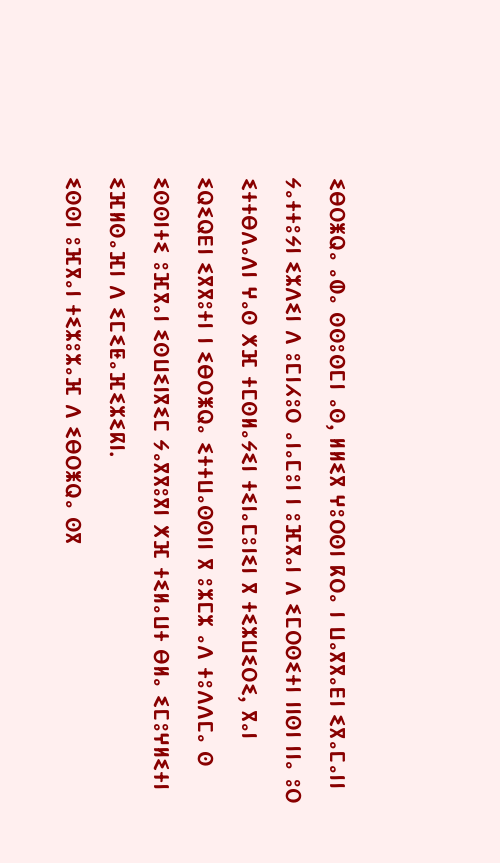ⵉⴱⵔⵥⵕⴰ ⴰⵀⴰ ⵙⵙⵓⵙⵎⵏ ⴰⵙ, ⵍⵍⵉⴳ ⵖⵓⵔⵙⵏ ⴽⵔⴰ ⵏ ⵡⴰⴳⴳⴰⴹⵏ ⵉⴳⴰⵎⴰⵏⵏ ⵢⴰⵜⵜⵓⵢⵏ ⵉⵣⴷⵉⵏ ⴷ ⵓⵎⵏⵃⵓⵔ ⴰⵏⴰⵎⵓⵏ ⵏ ⵓⴼⴳⴰⵏ ⴷ ⵉⵎⵔⵙⵉⵜⵏ ⵏⵏⵙⵏ ⵏⵏⴰ ⵓⵔ ⵉⵜⵜⴱⴷⴰⴷⵏ ⵖⴰⵙ ⵅⴼ ⵜⵎⵙⵍⴰⵢⵉⵏ ⵜⵉⵏⴰⵎⵓⵏⵉⵏ ⴳ ⵜⵉⵣⵡⵉⵔⵉ, ⴳⴰⵏ ⵉⵕⵉⵕⴹⵏ ⵉⴳⴳⵓⵜⵏ ⵏ ⵉⴱⵔⵥⵕⴰ ⵉⵜⵜⵡⴰⵙⵙⵏⵏ ⴳ ⵓⵣⵎⵣ ⴰⴷ ⵜⵓⴷⴷⵎⴰ ⵙ ⵉⵙⵙⵏⵜⵉ ⵓⴼⴳⴰⵏ ⵉⵙⵡⵉⵏⴳⵉⵎ ⵢⴰⴳⴳⵓⴳⵏ ⵅⴼ ⵜⵉⵍⴰⵡⵜ ⴱⵍⴰ ⵉⵎⵓⵖⵍⵉⵜⵏ ⵉⴼⵍⵙⴰⴼⵏ ⴷ ⵉⵎⵉⵟⴰⴼⵉⵣⵉⴽⵏ.
ⵉⵙⵙⵏ ⵓⴼⴳⴰⵏ ⵜⵉⵣⵓⵣⴰⴼ ⴷ ⵉⴱⵔⵥⵕⴰ ⵙⴳ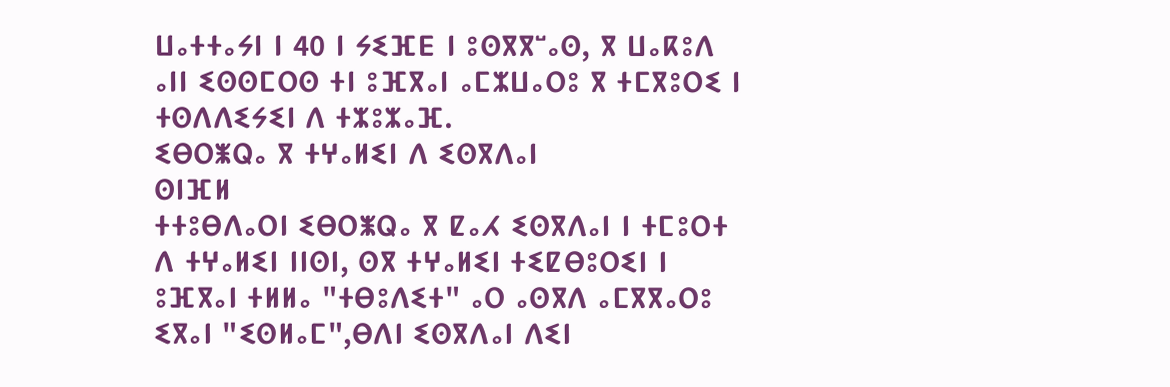ⵡⴰⵜⵜⴰⵢⵏ ⵏ 40 ⵏ ⵢⵉⴼⴹ ⵏ ⵓⵙⴳⴳⵯⴰⵙ, ⴳ ⵡⴰⴽⵓⴷ ⴰⵏⵏ ⵉⵙⵙⵎⵔⵙ ⵜⵏ ⵓⴼⴳⴰⵏ ⴰⵎⵣⵡⴰⵔⵓ ⴳ ⵜⵎⴳⵓⵔⵉ ⵏ ⵜⵙⴷⴷⵉⵢⵉⵏ ⴷ ⵜⵣⵓⵣⴰⴼ.
ⵉⴱⵔⵥⵕⴰ ⴳ ⵜⵖⴰⵍⵉⵏ ⴷ ⵉⵙⴳⴷⴰⵏ
ⵙⵏⴼⵍ
ⵜⵜⵓⴱⴷⴰⵔⵏ ⵉⴱⵔⵥⵕⴰ ⴳ ⵇⴰⵃ ⵉⵙⴳⴷⴰⵏ ⵏ ⵜⵎⵓⵔⵜ ⴷ ⵜⵖⴰⵍⵉⵏ ⵏⵏⵙⵏ, ⵙⴳ ⵜⵖⴰⵍⵉⵏ ⵜⵉⵇⴱⵓⵔⵉⵏ ⵏ ⵓⴼⴳⴰⵏ ⵜⵍⵍⴰ "ⵜⴱⵓⴷⵉⵜ" ⴰⵔ ⴰⵙⴳⴷ ⴰⵎⴳⴳⴰⵔⵓ ⵉⴳⴰⵏ "ⵉⵙⵍⴰⵎ",ⴱⴷⵏ ⵉⵙⴳⴷⴰⵏ ⴷⵉⵏ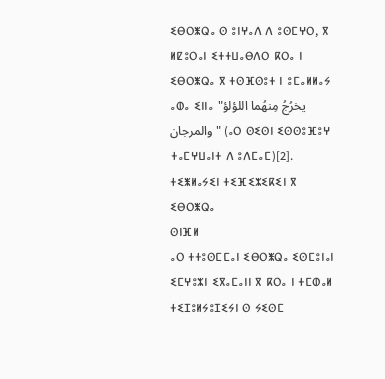ⵉⴱⵔⵥⵕⴰ ⵙ ⵓⵏⵖⴰⴷ ⴷ ⵓⵙⵎⵖⵔ, ⴳ ⵍⵇⵓⵔⴰⵏ ⵉⵜⵜⵡⴰⴱⴷⵔ ⴽⵔⴰ ⵏ ⵉⴱⵔⵥⵕⴰ ⴳ ⵜⵙⴼⵙⵓⵜ ⵏ ⵓⵎⴰⵍⵍⴰⵢ ⴰⵀⴰ ⵉⵏⵏⴰ "يخرُجُ مِنهُما اللؤلؤ والمرجان" (ⴰⵔ ⵙⵉⵙⵏ ⵉⵙⵙⵓⴼⵓⵖ ⵜⴰⵎⵖⵡⴰⵏⵜ ⴷ ⵓⴷⵎⴰⵎ)[2].
ⵜⵉⵥⵍⴰⵢⵉⵏ ⵜⵉⴼⵉⵣⵉⴽⵉⵏ ⴳ ⵉⴱⵔⵥⵕⴰ
ⵙⵏⴼⵍ
ⴰⵔ ⵜⵜⵓⵙⵎⵎⴰⵏ ⵉⴱⵔⵥⵕⴰ ⵉⵙⵎⵓⵏⴰⵏ ⵉⵎⵖⵓⵣⵏ ⵉⴳⴰⵎⴰⵏⵏ ⴳ ⴽⵔⴰ ⵏ ⵜⵎⵀⴰⵍ ⵜⵉⵊⵓⵍⵢⵓⵊⵉⵢⵏ ⵙ ⵢⵉⵙⵎ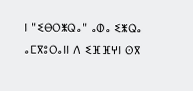ⵏ "ⵉⴱⵔⵥⵕⴰ" ⴰⵀⴰ ⵉⵥⵕⴰ ⴰⵎⴳⵓⵔⴰⵏⵏ ⴷ ⵉⴼⴼⵖⵏ ⵙⴳ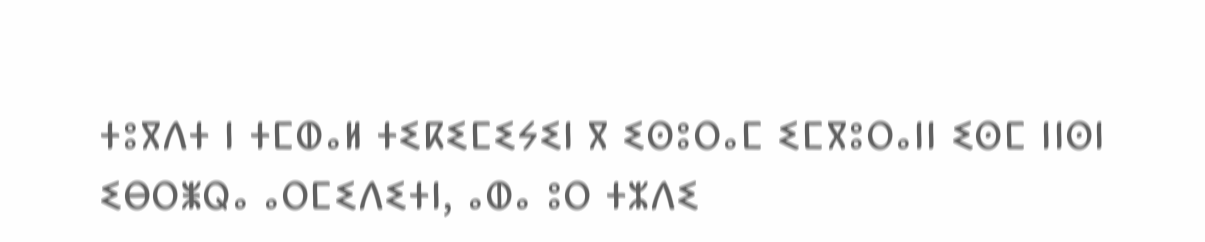ⵜⵓⴳⴷⵜ ⵏ ⵜⵎⵀⴰⵍ ⵜⵉⴽⵉⵎⵉⵢⵉⵏ ⴳ ⵉⵙⵓⵔⴰⵎ ⵉⵎⴳⵓⵔⴰⵏⵏ ⵉⵙⵎ ⵏⵏⵙⵏ ⵉⴱⵔⵥⵕⴰ ⴰⵔⵎⵉⴷⵉⵜⵏ, ⴰⵀⴰ ⵓⵔ ⵜⵣⴷⵉ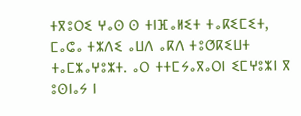ⵜⴳⵓⵔⵉ ⵖⴰⵙ ⵙ ⵜⵏⴼⴰⵍⵉⵜ ⵜⴰⴽⵉⵎⵉⵜ, ⵎⴰⵛⴰ ⵜⵣⴷⵉ ⴰⵡⴷ ⴰⴽⴷ ⵜⵓⵚⴽⵉⵡⵜ ⵜⴰⵎⵣⴰⵖⵓⵣⵜ. ⴰⵔ ⵜⵜⵎⵢⴰⴳⴰⵔⵏ ⵉⵎⵖⵓⵣⵏ ⴳ ⵓⵙⵏⴰⵢ ⵏ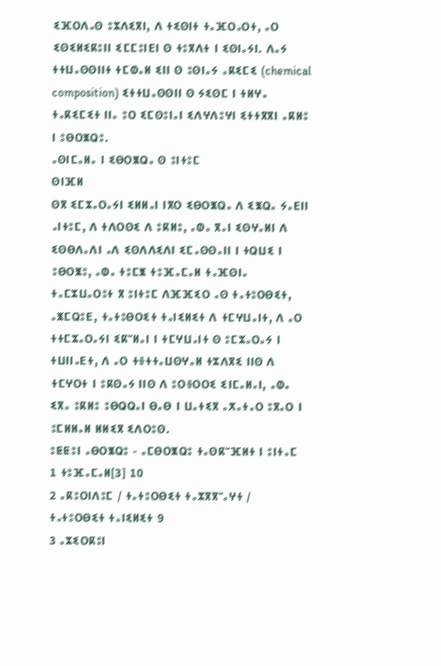ⵉⴼⵔⴷⴰⵙ ⵓⵣⴷⵉⴳⵏ, ⴷ ⵜⵉⵙⵏⵜ ⵜⴰⴼⵔⴰⵔⵜ, ⴰⵔ ⵉⵙⵉⵍⵉⴽⵓⵏⵏ ⵉⵎⵎⵓⵏⴹⵏ ⵙ ⵜⵓⴳⴷⵜ ⵏ ⵉⵙⵏⴰⵢⵏ. ⴷⴰⵢ ⵜⵜⵡⴰⵙⵙⵏⵏⵜ ⵜⵎⵀⴰⵍ ⵉⵏⵏ ⵙ ⵓⵙⵏⴰⵢ ⴰⴽⵉⵎⵉ (chemical composition) ⵉⵜⵜⵡⴰⵙⵙⵏⵏ ⵙ ⵢⵉⵙⵎ ⵏ ⵜⵍⵖⴰ ⵜⴰⴽⵉⵎⵉⵜ ⵏⵏⴰ ⵓⵔ ⵉⵎⵙⵓⵏⴰⵏ ⵉⴷⵖⴷⵓⵖⵏ ⵉⵜⵜⴳⴳⵏ ⴰⴽⵍⵓ ⵏ ⵓⴱⵔⵥⵕⵓ.
ⴰⵙⵏⵎⴰⵍⴰ ⵏ ⵉⴱⵔⵥⵕⴰ ⵙ ⵓⵏⵜⵓⵎ
ⵙⵏⴼⵍ
ⵙⴳ ⵉⵎⵣⴰⵔⴰⵢⵏ ⵉⵍⵍⴰⵏ ⵏⴳⵔ ⵉⴱⵔⵥⵕⴰ ⴷ ⵉⵥⵕⴰ ⵢⴰⴹⵏⵏ ⴰⵏⵜⵓⵎ, ⴷ ⵜⴷⵔⵙⵉ ⴷ ⵓⴽⵍⵓ, ⴰⵀⴰ ⴳⴰⵏ ⵉⵙⵖⴰⵍⵏ ⴷ ⵉⵙⴱⴷⴰⴷⵏ ⴰⴷ ⵉⵙⴷⴷⵉⴷⵏ ⵉⵎⴰⵙⵙⴰⵏⵏ ⵏ ⵜⵕⵡⵉ ⵏ ⵓⴱⵔⵥⵓ, ⴰⵀⴰ ⵜⵓⵎⵥ ⵜⵓⴼⴰⵎⴰⵍ ⵜⴰⴼⵙⵏⴰ ⵜⴰⵎⵣⵡⴰⵔⵓⵜ ⴳ ⵓⵏⵜⵓⵎ ⴷⴼⴼⵉⵔ ⴰⵙ ⵜⴰⵜⵓⵔⴱⵉⵜ, ⴰⵥⵎⵕⵓⴹ, ⵜⴰⵜⵓⴱⵔⵉⵜ ⵜⴰⵏⵉⵍⵉⵜ ⴷ ⵜⵎⵖⵡⴰⵏⵜ, ⴷ ⴰⵔ ⵜⵜⵎⵣⴰⵔⴰⵢⵏ ⵉⴽⵯⵍⴰⵏ ⵏ ⵜⵎⵖⵡⴰⵏⵜ ⵙ ⵓⵎⵣⴰⵔⴰⵢ ⵏ ⵜⵡⵏⵏⴰⴹⵜ, ⴷ ⴰⵔ ⵜⴻⵜⵜⴰⵡⵙⵖⴰⵍ ⵜⵣⴷⴳⵉ ⵏⵏⵙ ⴷ ⵜⵎⵖⵔⵜ ⵏ ⵓⴽⵙⴰⵢ ⵏⵏⵙ ⴷ ⵓⵔⴻⵔⵔⵉ ⵉⵏⵎⴰⵍⴰⵏ, ⴰⵀⴰ ⵉⴳⴰ ⵓⴽⵍⵓ ⵓⴱⵕⵕⴰⵏ ⴱⴰⴱ ⵏ ⵡⴰⵜⵉⴳ ⴰⵅⴰⵜⴰⵔ ⵓⴳⴰⵔ ⵏ ⵓⵎⵍⵍⴰⵍ ⵍⵍⵉⴳ ⵉⴷⵔⵓⵙ.
ⵓⵟⵟⵓⵏ ⴰⴱⵔⵥⵕⵓ - ⴰⵎⴱⵔⵥⵕⵓ ⵜⴰⵙⴽⵯⴼⵍⵜ ⵏ ⵓⵏⵜⴰⵎ
1 ⵜⵓⴼⴰⵎⴰⵍ[3] 10
2 ⴰⴽⵓⵔⵏⴷⵓⵎ / ⵜⴰⵜⵓⵔⴱⵉⵜ ⵜⴰⵣⴳⴳⵯⴰⵖⵜ / ⵜⴰⵜⵓⵔⴱⵉⵜ ⵜⴰⵏⵉⵍⵉⵜ 9
3 ⴰⵣⵉⵔⴽⵓⵏ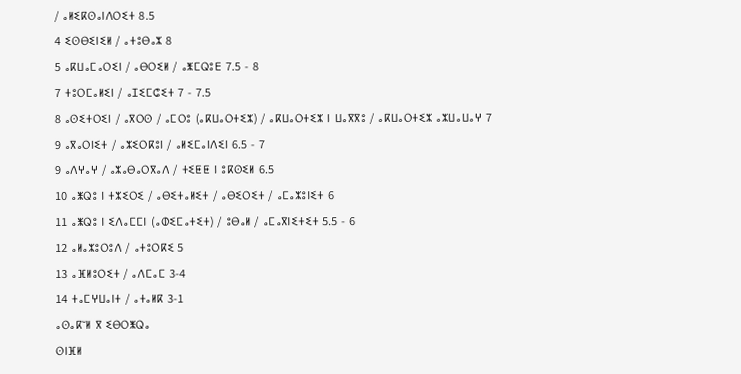/ ⴰⵍⵉⴽⵙⴰⵏⴷⵔⵉⵜ 8.5
4 ⵉⵙⴱⵉⵏⵉⵍ / ⴰⵜⵓⴱⴰⵣ 8
5 ⴰⴽⵡⴰⵎⴰⵔⵉⵏ / ⴰⴱⵔⵉⵍ / ⴰⵥⵎⵕⵓⴹ 7.5 - 8
7 ⵜⵓⵔⵎⴰⵍⵉⵏ / ⴰⵊⵉⵎⵛⵉⵜ 7 - 7.5
8 ⴰⵙⵉⵜⵔⵉⵏ / ⴰⴳⵔⵙ / ⴰⵎⵔⵓ (ⴰⴽⵡⴰⵔⵜⵉⵣ) / ⴰⴽⵡⴰⵔⵜⵉⵣ ⵏ ⵡⴰⴳⴳⵓ / ⴰⴽⵡⴰⵔⵜⵉⵣ ⴰⵣⵡⴰⵡⴰⵖ 7
9 ⴰⴳⴰⵔⵏⵉⵜ / ⴰⵣⵉⵔⴽⵓⵏ / ⴰⵍⵉⵎⴰⵏⴷⵉⵏ 6.5 - 7
9 ⴰⴷⵖⴰⵖ / ⴰⵣⴰⴱⴰⵔⴳⴰⴷ / ⵜⵉⵟⵟ ⵏ ⵓⴽⵙⵉⵍ 6.5
10 ⴰⵥⵕⵓ ⵏ ⵜⵣⵉⵔⵉ / ⴰⴱⵉⵜⴰⵍⵉⵜ / ⴰⴱⵉⵔⵉⵜ / ⴰⵎⴰⵣⵓⵏⵉⵜ 6
11 ⴰⵥⵕⵓ ⵏ ⵉⴷⴰⵎⵎⵏ (ⴰⵀⵉⵎⴰⵜⵉⵜ) / ⵓⴱⴰⵍ / ⴰⵎⴰⴳⵏⵉⵜⵉⵜ 5.5 - 6
12 ⴰⵍⴰⵣⵓⵔⵓⴷ / ⴰⵜⵓⵔⴽⵉ 5
13 ⴰⴼⵍⵓⵔⵉⵜ / ⴰⴷⵎⴰⵎ 3-4
14 ⵜⴰⵎⵖⵡⴰⵏⵜ / ⴰⵜⴰⵍⴽ 3-1
ⴰⵙⴰⴽⵯⵍ ⴳ ⵉⴱⵔⵥⵕⴰ
ⵙⵏⴼⵍ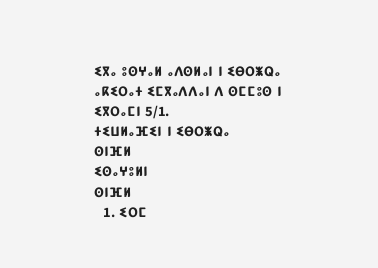ⵉⴳⴰ ⵓⵙⵖⴰⵍ ⴰⴷⵙⵍⴰⵏ ⵏ ⵉⴱⵔⵥⵕⴰ ⴰⴽⵉⵔⴰⵜ ⵉⵎⴳⴰⴷⴷⴰⵏ ⴷ ⵙⵎⵎⵓⵙ ⵏ ⵉⴳⵔⴰⵎⵏ 5/1.
ⵜⵉⵡⵍⴰⴼⵉⵏ ⵏ ⵉⴱⵔⵥⵕⴰ
ⵙⵏⴼⵍ
ⵉⵙⴰⵖⵓⵍⵏ
ⵙⵏⴼⵍ
  1. ⵉⵔⵎ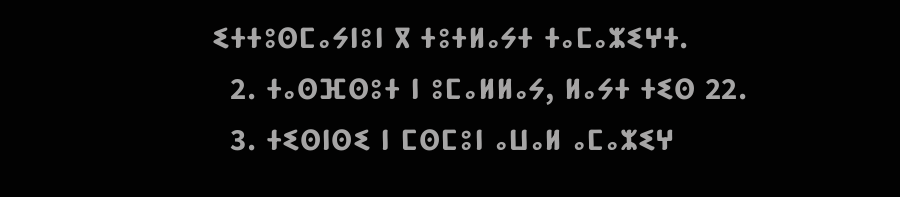ⵉⵜⵜⵓⵙⵎⴰⵢⵏⵓⵏ ⴳ ⵜⵓⵜⵍⴰⵢⵜ ⵜⴰⵎⴰⵣⵉⵖⵜ.
  2. ⵜⴰⵙⴼⵙⵓⵜ ⵏ ⵓⵎⴰⵍⵍⴰⵢ, ⵍⴰⵢⵜ ⵜⵉⵙ 22.
  3. ⵜⵉⵙⵏⵙⵉ ⵏ ⵎⵙⵎⵓⵏ ⴰⵡⴰⵍ ⴰⵎⴰⵣⵉⵖ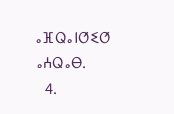ⴰⴼⵕⴰⵏⵚⵉⵚ ⴰⵄⵕⴰⴱ.
  4.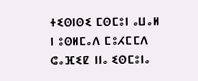ⵜⵉⵙⵏⵙⵉ ⵎⵙⵎⵓⵏ ⴰⵡⴰⵍ ⵏ ⵓⵙⵍⵎⴰⴷ ⵎⵓⵃⵎⵎⴷ ⵛⴰⴼⵉⵇ ⵏⵏⴰ ⵉⵙⵎⵓⵏⴰ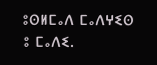ⵓⵙⵍⵎⴰⴷ ⵎⴰⴷⵖⵉⵙ ⵓ ⵎⴰⴷⵉ.